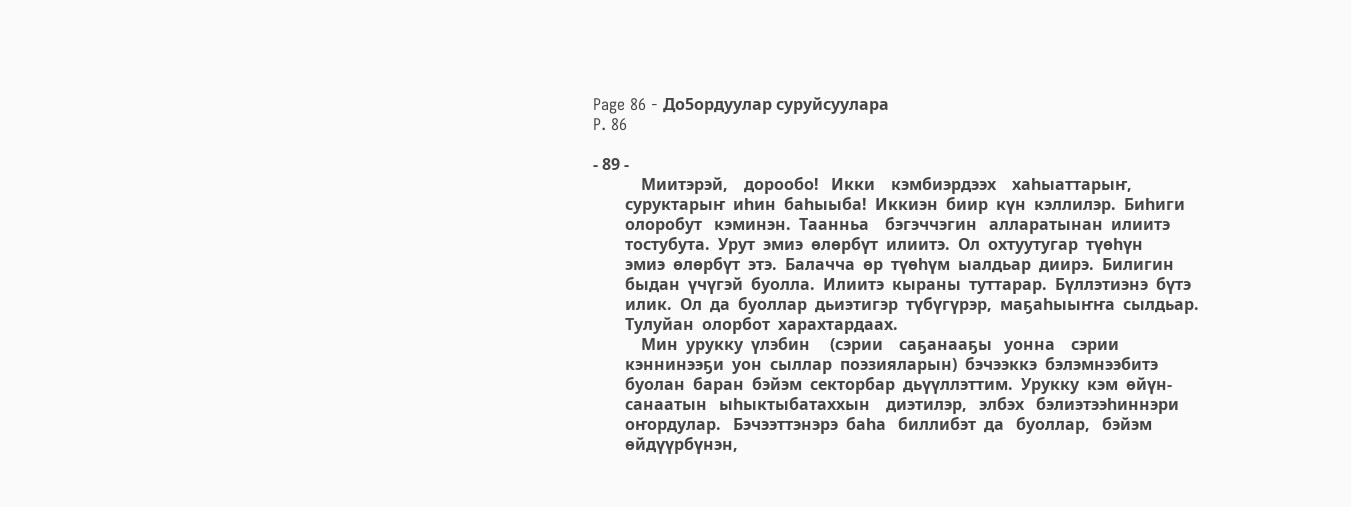Page 86 - До5ордуулар суруйсуулара
P. 86

- 89 -
            Миитэрэй,    дорообо!   Икки    кэмбиэрдээх    хаһыаттарыҥ,
        суруктарыҥ  иһин  баһыыба!  Иккиэн  биир  күн  кэллилэр.  Биһиги
        олоробут   кэминэн.  Таанньа    бэгэччэгин   алларатынан  илиитэ
        тостубута.  Урут  эмиэ  өлөрбүт  илиитэ.  Ол  охтуутугар  түөһүн
        эмиэ  өлөрбүт  этэ.  Балачча  өр  түөһүм  ыалдьар  диирэ.  Билигин
        быдан  үчүгэй  буолла.  Илиитэ  кыраны  туттарар.  Бүллэтиэнэ  бүтэ
        илик.  Ол  да  буоллар  дьиэтигэр  түбүгүрэр,  маҕаһыыҥҥа  сылдьар.
        Тулуйан  олорбот  харахтардаах.
            Мин  урукку  үлэбин     (сэрии    саҕанааҕы   уонна    сэрии
        кэннинээҕи  уон  сыллар  поэзияларын)  бэчээккэ  бэлэмнээбитэ
        буолан  баран  бэйэм  секторбар  дьүүллэттим.  Урукку  кэм  өйүн-
        санаатын   ыһыктыбатаххын    диэтилэр,   элбэх   бэлиэтээһиннэри
        оҥордулар.   Бэчээттэнэрэ  баһа   биллибэт  да   буоллар,   бэйэм
        өйдүүрбүнэн,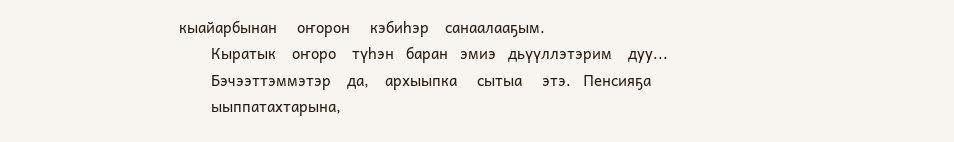кыайарбынан     оҥорон     кэбиһэр    санаалааҕым.
        Кыратык    оҥоро    түһэн   баран   эмиэ   дьүүллэтэрим    дуу...
        Бэчээттэммэтэр    да,    архыыпка     сытыа     этэ.   Пенсияҕа
        ыыппатахтарына,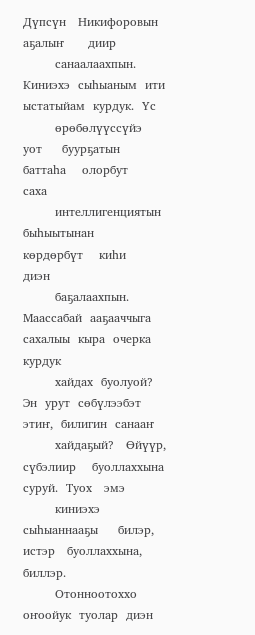Дүпсүн   Никифоровын       аҕалыҥ      диир
        санаалаахпын.  Киниэхэ  сыһыаным  ити  ыстатыйам  курдук.  Үс
        өрөбөлүүссүйэ    уот     буурҕатын    баттаһа    олорбут     саха
        интеллигенциятын     быһыытынан       көрдөрбүт    киһи     диэн
        баҕалаахпын.  Маассабай  ааҕааччыга  сахалыы  кыра  очерка  курдук
        хайдах  буолуой?   Эн  урут  сөбүлээбэт  этиҥ,  билигин  санааҥ
        хайдаҕый?   Өйүүр,   сүбэлиир    буоллаххына   суруй.  Туох   эмэ
        киниэхэ   сыһыаннааҕы     билэр,   истэр   буоллаххына,   биллэр.
        Отонноотоххо  оҥоойук  туолар  диэн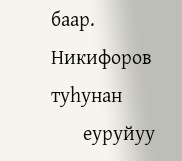баар.  Никифоров  туһунан
        еуруйуу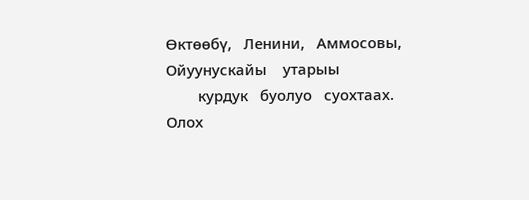Өктөөбү,   Ленини,   Аммосовы,   Ойуунускайы    утарыы
        курдук   буолуо   суохтаах.   Олох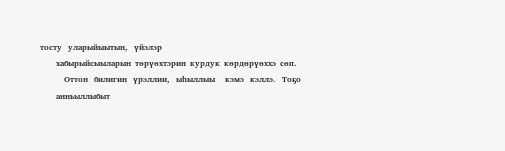тосту   уларыйыытын,   үйэлэр
        хабырыйсыыларын  төрүөхтэрин  курдук  көрдөрүөххэ  сөп.
            Оттон   билигин   үрэллии,   ыһыллыы     кэмэ   кэллэ.   Тоҕо
        анньыллыбыт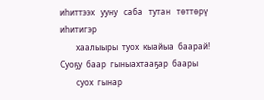иһиттээх   ууну   саба   тутан   төттөрү   иһитигэр
        хаалыыры  туох  кыайыа  баарай!  Суоҕу  баар  гыныахтааҕар  баары
        суох  гынар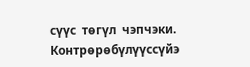сүүс  төгүл  чэпчэки.  Контрөрөбүлүүссүйэ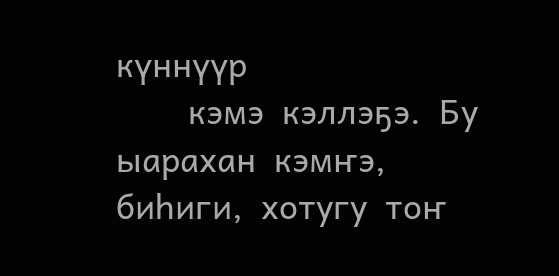күннүүр
        кэмэ  кэллэҕэ.  Бу  ыарахан  кэмҥэ,  биһиги,  хотугу  тоҥ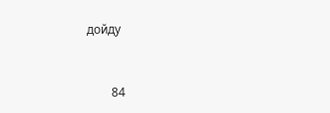дойду


        84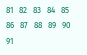81   82   83   84   85   86   87   88   89   90   91